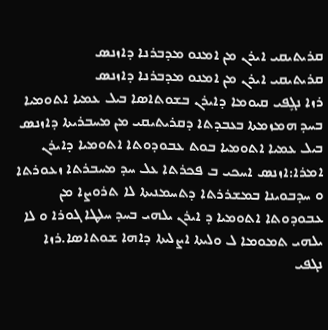ܩܪܝܬܝܩܝ ܐܝܪܢ ܡܢ ܐܡܢܘ ܡܕܒܪܢܐ ܕܐܙܢܣ
ܩܪܝܬܝܩܝ ܐܝܪܢ ܡܢ ܐܡܢܘ ܡܕܒܪܢܐ ܕܐܙܢܣ
ܪܙܐ ܢܓܻܦܝ ܩܝܘܡܐ ܕܐܝܪܢ ܒܫܘܬܐܣܐ ܒܝܠ ܥܡܝܐ ܐܬܘܡܝܐ ܒܚܕ ܗܡܙܡܬܐ ܒܥܒܕܬܐ ܕܩܪܝܬܝܩܝ ܡܢ ܡܚܒܪܝܬܐ ܕܐܙܢܣ ܒܝܠ ܥܡܝܐ ܐܬܘܡܝܐ ܒܘܬ ܥܒܘܕܘܬܐ ܐܬܘܡܝܐ ܕܐܝܪܢ ܐܡܪܐ:ܐܙܢܣ ܐܚܟܝ ܒ ܦܟܪܬܐ ܥܠ ܚܕ ܡܚܒܪܬܐ ܙܥܘܪܬܐ ܘ ܚܕܒܘܝܢܐ ܒܡܫܪܪܬܐ ܕܬܚܡܢܝܬܐ ܠܐ ܬܪܘܨܐ ܡܢ ܥܒܘܕܘܬܐ ܐܬܘܡܝܐ ܕ ܐܝܪܢ ܝܠܗܝ ܒܚܕ ܚܠܛܐ ܓܘܪܐ ܘ ܠܐ ܝܠܗܝ ܬܡܘܡܐ ܠ ܘܠܝܬܐ ܐܨܠܝܬܐ ܕܐܗܐ ܫܘܬܐܣܐ.ܪܙܐ ܢܓܦܝ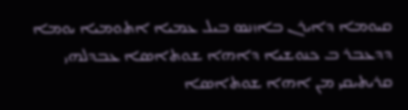ܩܝܘܡܐ ܕܐܝܪܢ ܒܐܙܢܣ ܒܝܠ ܥܡܝܐ ܐܬܘܡܝܐ ܝܘܡܐ ܕܕܥܒܪ ܒ ܟܢܘܫܝܐ ܕܐܗܐ ܫܘܬܐܣܐ ܥܒܕܠܗܝ ܩܪܝܬܝܩܝ ܡܢ ܐܗܐ ܫܘܬܐܣܐ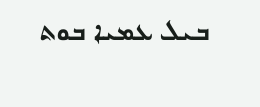ܒܝܠ ܥܡܝܐ ܒܘܬ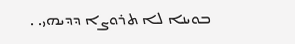ܒܘܝܢܐ ܠܐ ܬܪܘܨܐ ܕܕܝܗܝ. .